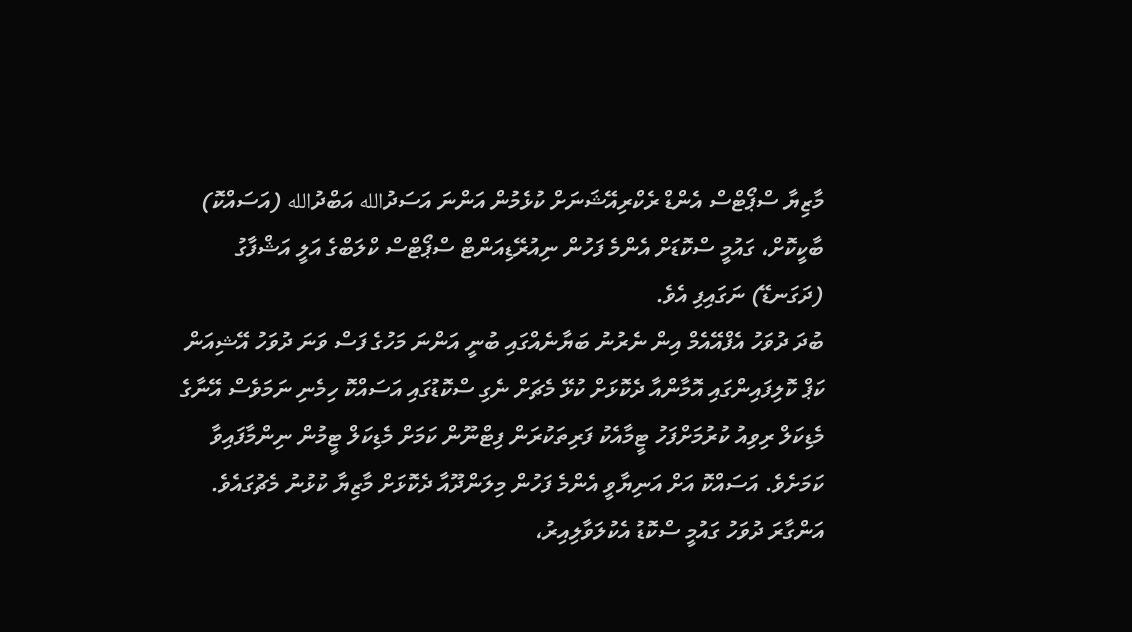މާޒިޔާ ސްޕޯޓްސް އެންޑް ރެކްރިއޭޝަނަށް ކުޅެމުން އަންނަ އަސަދުالله އަބްދުالله (އަސައްކޮ) ބާކީކޮށް، ގައުމީ ސްކޮޑަށް އެންމެ ފަހުން ނިއުރޭޑިއަންޓް ސްޕޯޓްސް ކްލަބްގެ އަލީ އަޝްފާގު (ދަގަނޑޭ) ނަގައިފި އެވެ.
ބުދަ ދުވަހު އެފްއޭއެމް އިން ނެރުނު ބަޔާނެއްގައި ބުނީ އަންނަ މަހުގެ ފަސް ވަނަ ދުވަހު އޭޝިއަން ކަޕް ކޮލިފައިންގައި އޮމާންއާ ދެކޮޅަށް ކުޅޭ މެޗަށް ނެގި ސްކޮޑުގައި އަސައްކޮ ހިމެނި ނަމަވެސް އޭނާގެ މެޑިކަލް ރިވިއު ކުރުމަށްފަހު ޓީމާއެކު ފަރިތަކުރަން ފިޓްނޫން ކަމަށް މެޑިކަލް ޓީމުން ނިންމާފައިވާ ކަމަށެވެ. އަސައްކޮ އަށް އަނިޔާވީ އެންމެ ފަހުން މިލަންދޫއާ ދެކޮޅަށް މާޒިޔާ ކުޅުނު މެޗުގައެވެ.
އަންގާރަ ދުވަހު ގައުމީ ސްކޮޑު އެކުލަވާލިއިރު،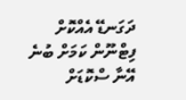ދަގަނޑޭ އެއްކޮށް ފިޓްނޫން ކަމަށް ބުނެ އޭނާ ސްކޮޑަށް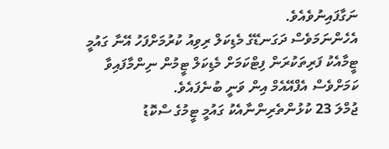ނަގާފައިނުވެއެވެ.
އެހެންނަމަވެސް ދަގަނޑޭގެ މެޑިކަލް ރިވިއު ކުރުމަށްފަހު އޭނާ ގައުމީ ޓީމާއެކު ފަރިތަކުރަން ފިޓްކަމަށް މެޑިކަލް ޓީމުން ނިންމާފައިވާ ކަމަށްވެސް އެފްއޭއެމް އިން ވަނީ ބުނެފައެވެ.
ޖުމްލަ 23 ކުޅުންތެރިންނާއެކު ގައުމީ ޓީމުގެ ސްކޮޑު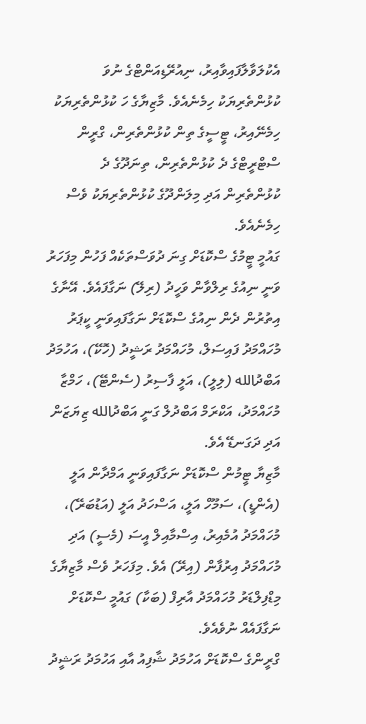އެކުލަވާލާފައިވާއިރު، ނިއުރޭޑިއަންޓްގެ ނުވަ ކުޅުންތެރިޔަކު ހިމެނެއެވެ. މާޒިޔާގެ ހަ ކުޅުންތެރިޔަކު ހިމެނޭއިރު، ޓީސީގެ ތިން ކުޅުންތެރިން، ގްރީން ސްޓްރީޓްގެ ދެ ކުޅުންތެރިން، ތިނަދޫގެ ދެ ކުޅުންތެރިން އަދި މިލަންދޫގެ ކުޅުންތެރިޔަކު ވެސް ހިމެނެއެވެ.
ގައުމީ ޓީމުގެ ސްކޮޑަށް ގިނަ ދުވަސްތަކެއް ފަހުން މިފަހަރު ވަނީ ނިއުގެ ރިލްވާން ވަހީދު (ރިލޭ) ނަގާފައެވެ. އޭނާގެ އިތުރުން ދެން ނިއުގެ ސްކޮޑަށް ނަގާފައިވަނީ ކީޕަރު މުހައްމަދު ފައިސަލް، މުހައްމަދު ރަޝީދު (ހޮކޭ)، އަހުމަދު އަބްދުالله (ލިލީ)، އަލީ ފާސިރު (ސެންޓޭ)، ހަމްޒާ މުހައްމަދު، އަކްރަމް އަބްދުލް ގަނީ އަބްދުالله ޒިޔަޒަން އަދި ދަގަނޑޭ އެވެ.
މާޒިޔާ ޓީމުން ސްކޮޑަށް ނަގާފައިވަނީ އަމްދާން އަލީ (އެންޑީ)، ސަމޫހް އަލީ، އަސްހަދު އަލީ (އަޑުބަރޭ)، މުހައްމަދު އުމެއިރު، އިސްމާއިލް އީސަ (މެސީ) އަދި މުހައްމަދު އިރުފާން (އިރޭ) އެވެ. މިފަހަރު ވެސް މާޒިޔާގެ މިޑްފިލްޑަރު މުހައްމަދު އާރިފް (ބަކާ) ގައުމީ ސްކޮޑަށް ނަގާފައެއް ނުވެއެވެ.
ގްރީންގެ ސްކޮޑަށް އަހުމަދު ޝާފިއު އާއި އަހުމަދު ރަޝީދު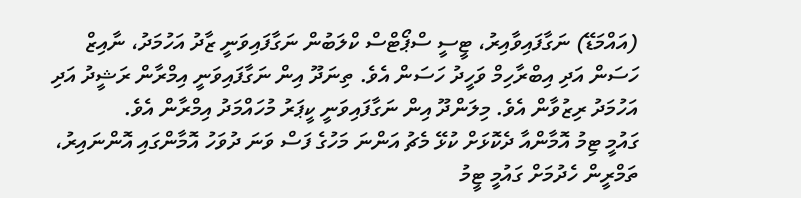(އައްމަޑޭ) ނަގާފައިވާއިރު، ޓީސީ ސްޕޯޓްސް ކްލަބުން ނަގާފައިވަނީ ޒާދު އަހުމަދު، ނާއިޒް ހަސަން އަދި އިބްރާހިމް ވަހީދު ހަސަން އެވެ. ތިނަދޫ އިން ނަގާފައިވަނީ އިމްރާން ރަޝީދު އަދި އަހުމަދު ރިޒުވާން އެވެ. މިލަންދޫ އިން ނަގާފައިވަނީ ކީޕަރު މުހައްމަދު އިމްރާން އެވެ.
ގައުމީ ޓިމު އޮމާންއާ ދެކޮޅަށް ކުޅޭ މެޗު އަންނަ މަހުގެ ފަސް ވަނަ ދުވަހު އޮމާންގައި އޮންނައިރު، ތަމްރީން ހެދުމަށް ގައުމީ ޓީމު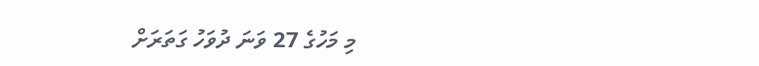މި މަހުގެ 27 ވަނަ ދުވަހު ގަތަރަށް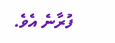ފުރާނެ އެވެ.